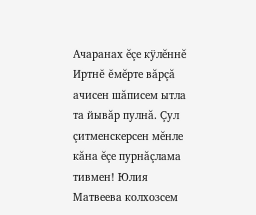Ачаранах ĕçе кÿлĕннĕ
Иртнĕ ĕмĕрте вăрçă ачисен шăписем ытла та йывăр пулнă. Çул çитменскерсен мĕнле кăна ĕçе пурнăçлама тивмен! Юлия Матвеева колхозсем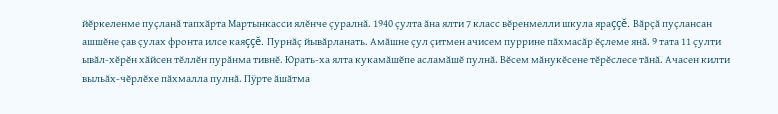йĕркеленме пуçланă тапхăрта Мартынкасси ялĕнче çуралнă. 1940 çулта ăна ялти 7 класс вĕренмелли шкула яраççĕ. Вăрçă пуçлансан ашшĕне çав çулах фронта илсе каяççĕ. Пурнăç йывăрланать. Амăшне çул çитмен ачисем пуррине пăхмасăр ĕçлеме янă. 9 тата 11 çулти ывăл-хĕрĕн хăйсен тĕллĕн пурăнма тивнĕ. Юрать-ха ялта кукамăшĕпе асламăшĕ пулнă. Вĕсем мăнукĕсене тĕрĕслесе тăнă. Ачасен килти выльăх-чĕрлĕхе пăхмалла пулнă. Пÿрте ăшăтма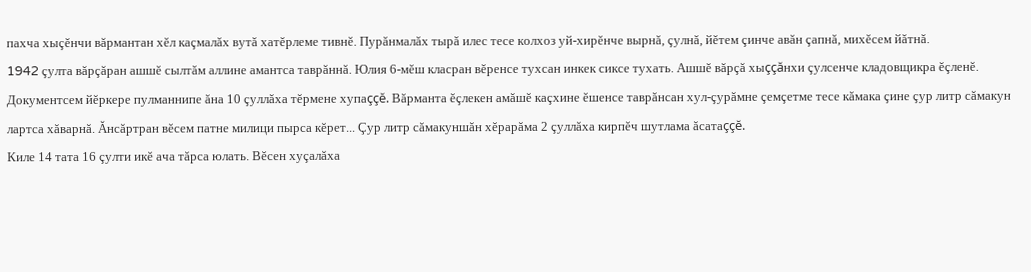пахча хыçĕнчи вăрмантан хĕл каçмалăх вутă хатĕрлеме тивнĕ. Пурăнмалăх тырă илес тесе колхоз уй-хирĕнче вырнă, çулнă, йĕтем çинче авăн çапнă, михĕсем йăтнă.
1942 çулта вăрçăран ашшĕ сылтăм аллине амантса таврăннă. Юлия 6-мĕш класран вĕренсе тухсан инкек сиксе тухать. Ашшĕ вăрçă хыççăнхи çулсенче кладовщикра ĕçленĕ. Документсем йĕркере пулманнипе ăна 10 çуллăха тĕрмене хупаççĕ. Вăрманта ĕçлекен амăшĕ каçхине ĕшенсе таврăнсан хул-çурăмне çемçетме тесе кăмака çине çур литр сăмакун лартса хăварнă. Ăнсăртран вĕсем патне милици пырса кĕрет... Çур литр сăмакуншăн хĕрарăма 2 çуллăха кирпĕч шутлама ăсатаççĕ.
Киле 14 тата 16 çулти икĕ ача тăрса юлать. Вĕсен хуçалăха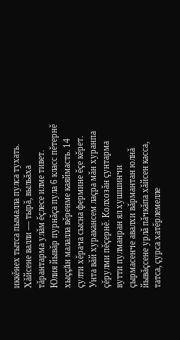иккĕнех тытса пымалла пулса тухать. Хăйсене валли — тырă, выльăха тăрантарма улăм ĕçлесе илме тивет.
Юлия йывăр пурнăçа пула 6 класс пĕтернĕ хыççăн малалла вĕренме каяймасть. 14 çулти хĕрача сысна фермине ĕçе кĕрет. Унта вăй хуракансем лаçра мăн хуранпа çĕрулми пĕçернĕ. Колхозăн çунтарма вутти пулманран ял хушшинчи çырмасенче авалхи вăрмантан юлнă йывăçсене урлă пăчкăпа хăйсен касса, татса, çурса хатĕрлемелле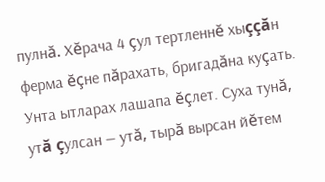пулнă. Хĕрача 4 çул тертленнĕ хыççăн ферма ĕçне пăрахать, бригадăна куçать. Унта ытларах лашапа ĕçлет. Суха тунă, утă çулсан — утă, тырă вырсан йĕтем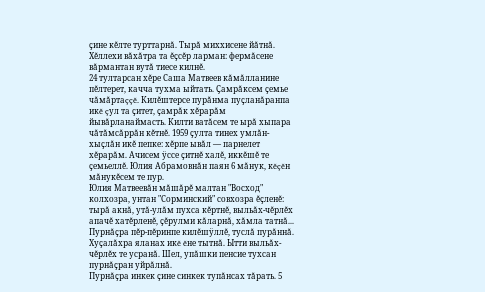çине кĕлте турттарнă. Тырă миххисене йăтнă. Хĕллехи вăхăтра та ĕçсĕр ларман: фермăсене вăрмантан вутă тиесе килнĕ.
24 тултарсан хĕре Саша Матвеев кăмăлланине пĕлтерет, качча тухма ыйтать. Çамрăксем çемье чăмăртаççĕ. Килĕштерсе пурăнма пуçланăранпа икĕ çул та çитет, çамрăк хĕрарăм йывăрланаймасть. Килти ватăсем те ырă хыпара чăтăмсăррăн кĕтнĕ. 1959 çулта тинех умлăн-хыçлăн икĕ пепке: хĕрпе ывăл — парнелет хĕрарăм. Ачисем ÿссе çитнĕ халĕ, иккĕшĕ те çемьеллĕ. Юлия Абрамовнăн паян 6 мăнук, кĕçĕн мăнукĕсем те пур.
Юлия Матвеевăн мăшăрĕ малтан "Восход" колхозра, унтан "Сорминский" совхозра ĕçленĕ: тырă акнă, утă-улăм пухса кĕртнĕ, выльăх-чĕрлĕх апачĕ хатĕрленĕ, çĕрулми кăларнă, хăмла татнă... Пурнăçра пĕр-пĕринпе килĕшÿллĕ, туслă пурăннă. Хуçалăхра яланах икĕ ĕне тытнă. Ытти выльăх-чĕрлĕх те усранă. Шел, упăшки пенсие тухсан пурнăçран уйрăлнă.
Пурнăçра инкек çине синкек тупăнсах тăрать. 5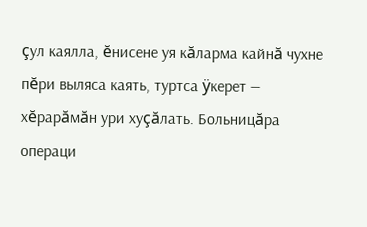çул каялла, ĕнисене уя кăларма кайнă чухне пĕри выляса каять, туртса ÿкерет — хĕрарăмăн ури хуçăлать. Больницăра операци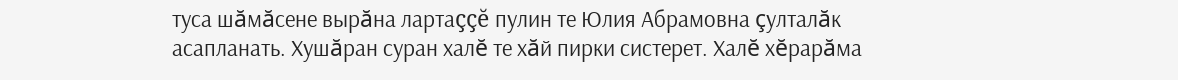туса шăмăсене вырăна лартаççĕ пулин те Юлия Абрамовна çулталăк асапланать. Хушăран суран халĕ те хăй пирки систерет. Халĕ хĕрарăма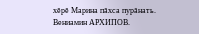хĕрĕ Марина пăхса пурăнать.
Вениамин АРХИПОВ.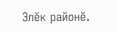Элĕк районĕ.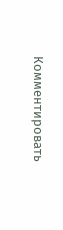Комментировать